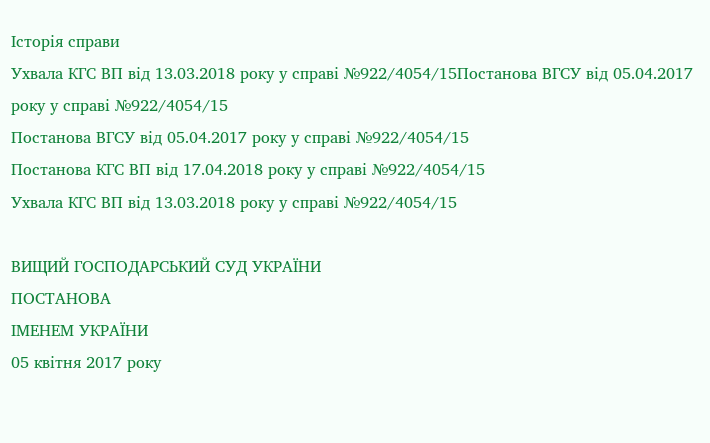Історія справи
Ухвала КГС ВП від 13.03.2018 року у справі №922/4054/15Постанова ВГСУ від 05.04.2017 року у справі №922/4054/15
Постанова ВГСУ від 05.04.2017 року у справі №922/4054/15
Постанова КГС ВП від 17.04.2018 року у справі №922/4054/15
Ухвала КГС ВП від 13.03.2018 року у справі №922/4054/15

ВИЩИЙ ГОСПОДАРСЬКИЙ СУД УКРАЇНИ
ПОСТАНОВА
ІМЕНЕМ УКРАЇНИ
05 квітня 2017 року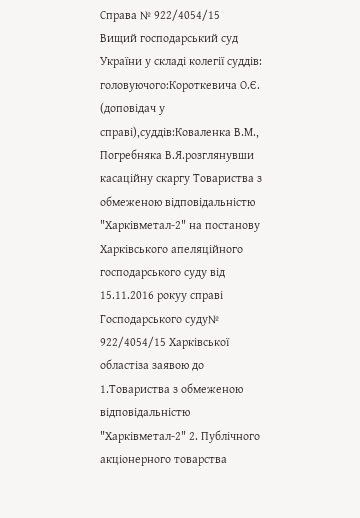Справа № 922/4054/15
Вищий господарський суд України у складі колегії суддів:
головуючого:Короткевича О.Є. (доповідач у справі),суддів:Коваленка В.М., Погребняка В.Я.розглянувши касаційну скаргу Товариства з обмеженою відповідальністю "Харківметал-2" на постанову Харківського апеляційного господарського суду від 15.11.2016 рокуу справі Господарського суду№ 922/4054/15 Харківської областіза заявою до 1.Товариства з обмеженою відповідальністю "Харківметал-2" 2. Публічного акціонерного товарства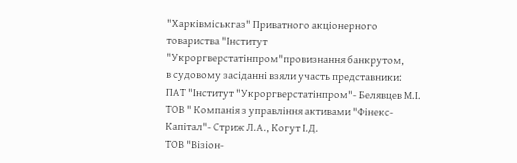"Харківміськгаз" Приватного акціонерного товариства "Інститут "Укроргверстатінпром"провизнання банкрутом,
в судовому засіданні взяли участь представники:
ПАТ "Інститут "Укроргверстатінпром"- Белявцев М.І.
ТОВ " Компанія з управління активами "Фінекс-Капітал"- Стриж Л.А., Когут І.Д.
ТОВ "Візіон-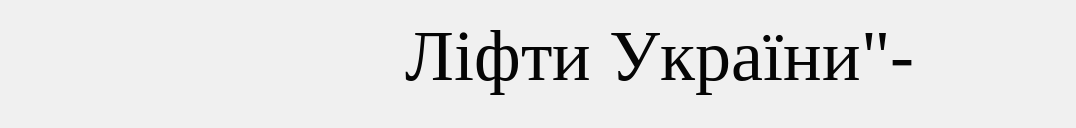Ліфти України"-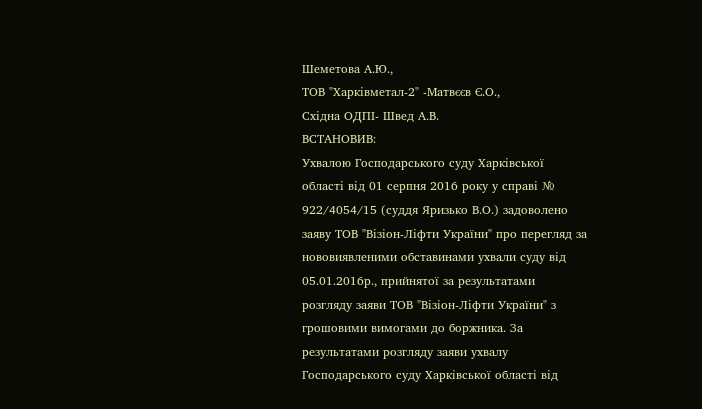Шеметова А.Ю.,
ТОВ "Харківметал-2" -Матвєєв Є.О.,
Східна ОДПІ- Швед А.В.
ВСТАНОВИВ:
Ухвалою Господарського суду Харківської області від 01 серпня 2016 року у справі № 922/4054/15 (суддя Яризько В.О.) задоволено заяву ТОВ "Візіон-Ліфти України" про перегляд за нововиявленими обставинами ухвали суду від 05.01.2016р., прийнятої за результатами розгляду заяви ТОВ "Візіон-Ліфти України" з грошовими вимогами до боржника. За результатами розгляду заяви ухвалу Господарського суду Харківської області від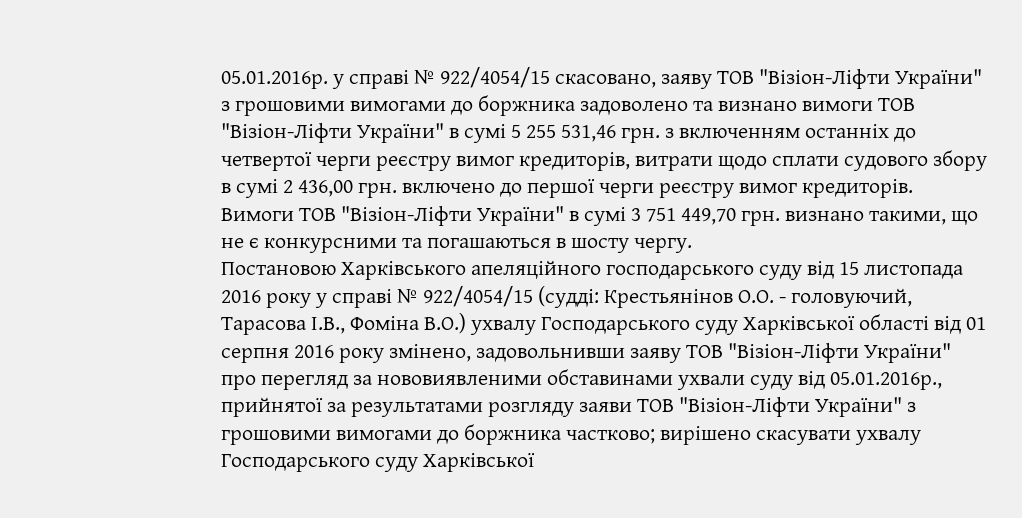05.01.2016р. у справі № 922/4054/15 скасовано, заяву ТОВ "Візіон-Ліфти України" з грошовими вимогами до боржника задоволено та визнано вимоги ТОВ "Візіон-Ліфти України" в сумі 5 255 531,46 грн. з включенням останніх до четвертої черги реєстру вимог кредиторів, витрати щодо сплати судового збору в сумі 2 436,00 грн. включено до першої черги реєстру вимог кредиторів. Вимоги ТОВ "Візіон-Ліфти України" в сумі 3 751 449,70 грн. визнано такими, що не є конкурсними та погашаються в шосту чергу.
Постановою Харківського апеляційного господарського суду від 15 листопада 2016 року у справі № 922/4054/15 (судді: Крестьянінов О.О. - головуючий, Тарасова І.В., Фоміна В.О.) ухвалу Господарського суду Харківської області від 01 серпня 2016 року змінено, задовольнивши заяву ТОВ "Візіон-Ліфти України" про перегляд за нововиявленими обставинами ухвали суду від 05.01.2016р., прийнятої за результатами розгляду заяви ТОВ "Візіон-Ліфти України" з грошовими вимогами до боржника частково; вирішено скасувати ухвалу Господарського суду Харківської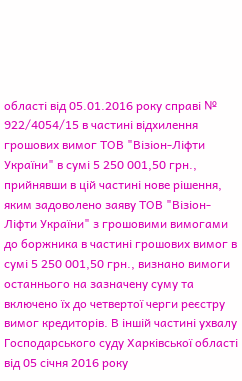області від 05.01.2016 року справі № 922/4054/15 в частині відхилення грошових вимог ТОВ "Візіон-Ліфти України" в сумі 5 250 001,50 грн., прийнявши в цій частині нове рішення, яким задоволено заяву ТОВ "Візіон-Ліфти України" з грошовими вимогами до боржника в частині грошових вимог в сумі 5 250 001,50 грн., визнано вимоги останнього на зазначену суму та включено їх до четвертої черги реєстру вимог кредиторів. В іншій частині ухвалу Господарського суду Харківської області від 05 січня 2016 року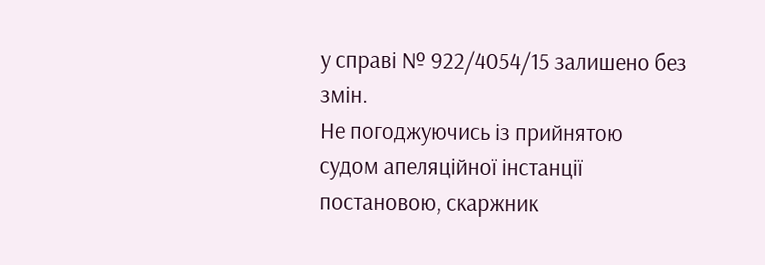у справі № 922/4054/15 залишено без змін.
Не погоджуючись із прийнятою судом апеляційної інстанції постановою, скаржник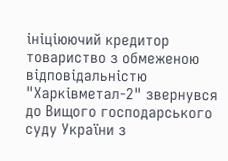ініціюючий кредитор товариство з обмеженою відповідальністю "Харківметал-2" звернувся до Вищого господарського суду України з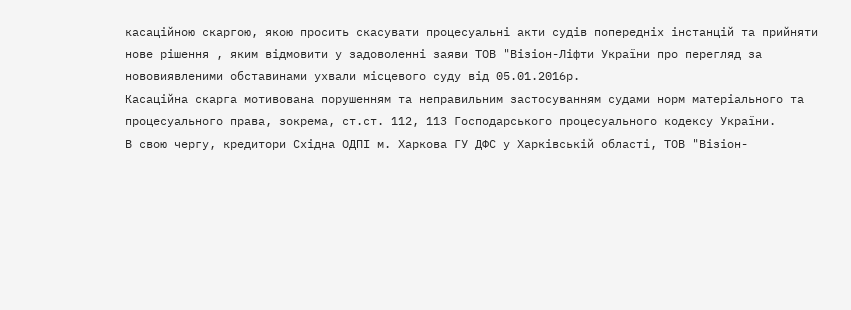касаційною скаргою, якою просить скасувати процесуальні акти судів попередніх інстанцій та прийняти нове рішення , яким відмовити у задоволенні заяви ТОВ "Візіон-Ліфти України про перегляд за нововиявленими обставинами ухвали місцевого суду від 05.01.2016р.
Касаційна скарга мотивована порушенням та неправильним застосуванням судами норм матеріального та процесуального права, зокрема, ст.ст. 112, 113 Господарського процесуального кодексу України.
В свою чергу, кредитори Східна ОДПІ м. Харкова ГУ ДФС у Харківській області, ТОВ "Візіон-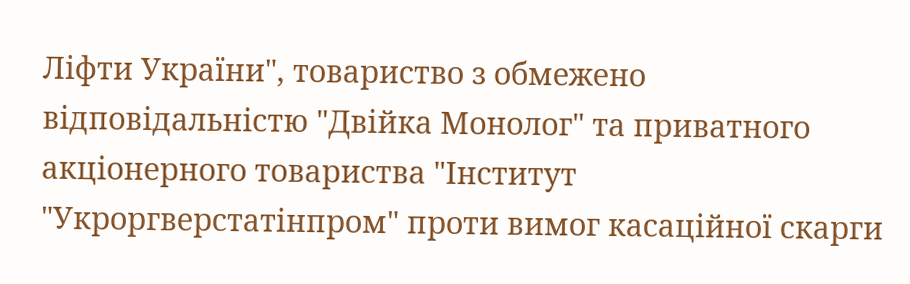Ліфти України", товариство з обмежено відповідальністю "Двійка Монолог" та приватного акціонерного товариства "Інститут "Укроргверстатінпром" проти вимог касаційної скарги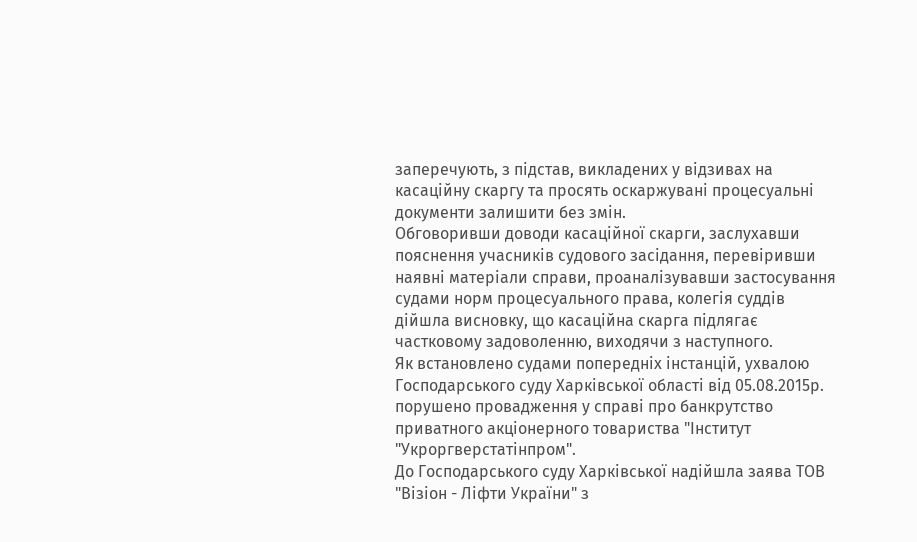заперечують, з підстав, викладених у відзивах на касаційну скаргу та просять оскаржувані процесуальні документи залишити без змін.
Обговоривши доводи касаційної скарги, заслухавши пояснення учасників судового засідання, перевіривши наявні матеріали справи, проаналізувавши застосування судами норм процесуального права, колегія суддів дійшла висновку, що касаційна скарга підлягає частковому задоволенню, виходячи з наступного.
Як встановлено судами попередніх інстанцій, ухвалою Господарського суду Харківської області від 05.08.2015р. порушено провадження у справі про банкрутство приватного акціонерного товариства "Інститут "Укроргверстатінпром".
До Господарського суду Харківської надійшла заява ТОВ "Візіон - Ліфти України" з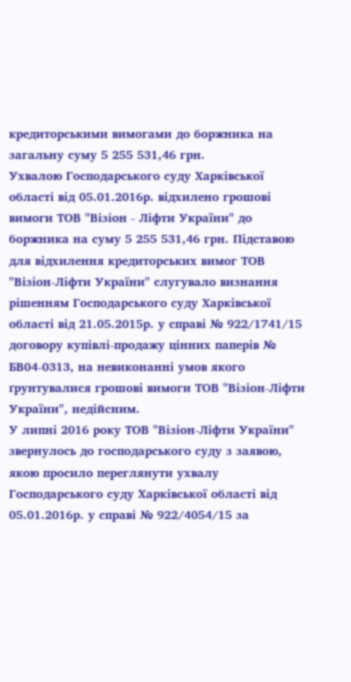кредиторськими вимогами до боржника на загальну суму 5 255 531,46 грн.
Ухвалою Господарського суду Харківської області від 05.01.2016р. відхилено грошові вимоги ТОВ "Візіон - Ліфти України" до боржника на суму 5 255 531,46 грн. Підставою для відхилення кредиторських вимог ТОВ "Візіон-Ліфти України" слугувало визнання рішенням Господарського суду Харківської області від 21.05.2015р. у справі № 922/1741/15 договору купівлі-продажу цінних паперів № БВ04-0313, на невиконанні умов якого ґрунтувалися грошові вимоги ТОВ "Візіон-Ліфти України", недійсним.
У липні 2016 року ТОВ "Візіон-Ліфти України" звернулось до господарського суду з заявою, якою просило переглянути ухвалу Господарського суду Харківської області від 05.01.2016р. у справі № 922/4054/15 за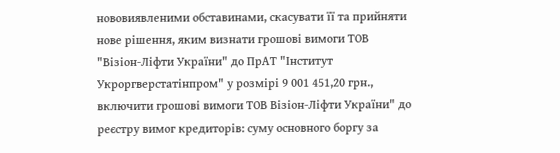нововиявленими обставинами, скасувати її та прийняти нове рішення, яким визнати грошові вимоги ТОВ "Візіон-Ліфти України" до ПрАТ "Інститут Укроргверстатінпром" у розмірі 9 001 451,20 грн., включити грошові вимоги ТОВ Візіон-Ліфти України" до реєстру вимог кредиторів: суму основного боргу за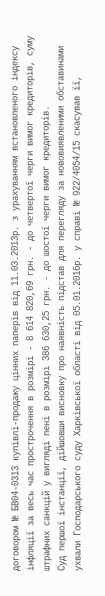договором № БВ04-0313 купівлі-продажу цінних паперів від 11.03.2013р. з урахуванням встановленого індексу інфляції за весь час прострочення в розмірі - 8 614 820,69 грн. - до четвертої черги вимог кредиторів, суму штрафних санкцій у вигляді пені в розмірі 386 630,25 грн. - до шостої черги вимог кредиторів.
Суд першої інстанції, дійшовши висновку про наявність підстав для перегляду за нововиявленими обставинами ухвали Господарського суду Харківської області від 05.01.2016р. у справі № 922/4054/15 скасував її,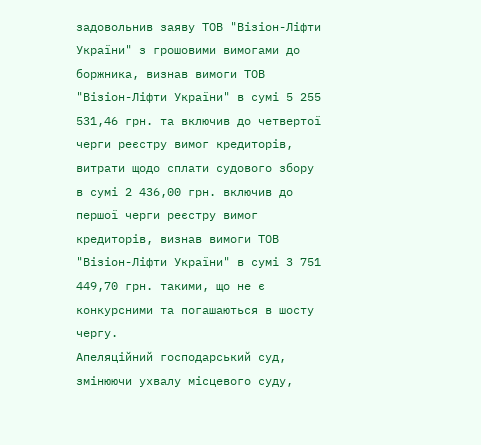задовольнив заяву ТОВ "Візіон-Ліфти України" з грошовими вимогами до боржника, визнав вимоги ТОВ "Візіон-Ліфти України" в сумі 5 255 531,46 грн. та включив до четвертої черги реєстру вимог кредиторів, витрати щодо сплати судового збору в сумі 2 436,00 грн. включив до першої черги реєстру вимог кредиторів, визнав вимоги ТОВ "Візіон-Ліфти України" в сумі 3 751 449,70 грн. такими, що не є конкурсними та погашаються в шосту чергу.
Апеляційний господарський суд, змінюючи ухвалу місцевого суду,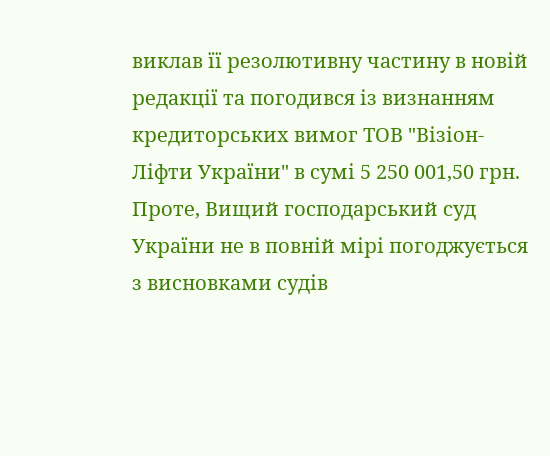виклав її резолютивну частину в новій редакції та погодився із визнанням кредиторських вимог ТОВ "Візіон-Ліфти України" в сумі 5 250 001,50 грн.
Проте, Вищий господарський суд України не в повній мірі погоджується з висновками судів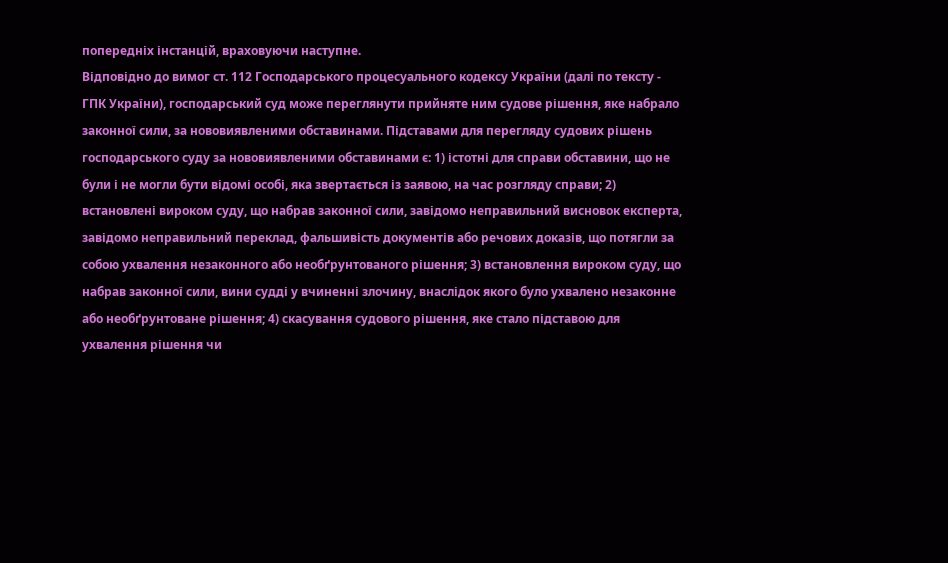попередніх інстанцій, враховуючи наступне.
Відповідно до вимог ст. 112 Господарського процесуального кодексу України (далі по тексту - ГПК України), господарський суд може переглянути прийняте ним судове рішення, яке набрало законної сили, за нововиявленими обставинами. Підставами для перегляду судових рішень господарського суду за нововиявленими обставинами є: 1) істотні для справи обставини, що не були і не могли бути відомі особі, яка звертається із заявою, на час розгляду справи; 2) встановлені вироком суду, що набрав законної сили, завідомо неправильний висновок експерта, завідомо неправильний переклад, фальшивість документів або речових доказів, що потягли за собою ухвалення незаконного або необґрунтованого рішення; 3) встановлення вироком суду, що набрав законної сили, вини судді у вчиненні злочину, внаслідок якого було ухвалено незаконне або необґрунтоване рішення; 4) скасування судового рішення, яке стало підставою для ухвалення рішення чи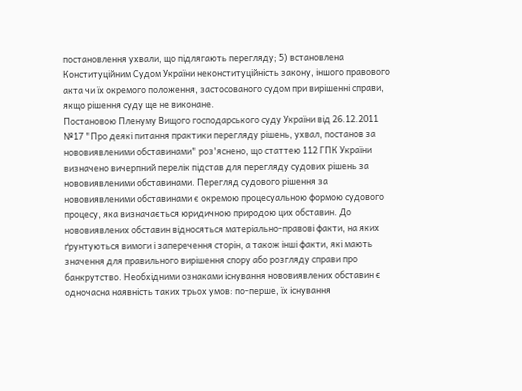постановлення ухвали, що підлягають перегляду; 5) встановлена Конституційним Судом України неконституційність закону, іншого правового акта чи їх окремого положення, застосованого судом при вирішенні справи, якщо рішення суду ще не виконане.
Постановою Пленуму Вищого господарського суду України від 26.12.2011 №17 "Про деякі питання практики перегляду рішень, ухвал, постанов за нововиявленими обставинами" роз'яснено, що статтею 112 ГПК України визначено вичерпний перелік підстав для перегляду судових рішень за нововиявленими обставинами. Перегляд судового рішення за нововиявленими обставинами є окремою процесуальною формою судового процесу, яка визначається юридичною природою цих обставин. До нововиявлених обставин відносяться матеріально-правові факти, на яких ґрунтуються вимоги і заперечення сторін, а також інші факти, які мають значення для правильного вирішення спору або розгляду справи про банкрутство. Необхідними ознаками існування нововиявлених обставин є одночасна наявність таких трьох умов: по-перше, їх існування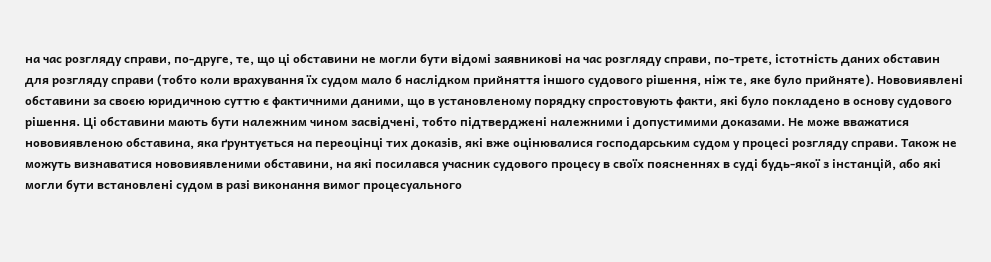на час розгляду справи, по-друге, те, що ці обставини не могли бути відомі заявникові на час розгляду справи, по-третє, істотність даних обставин для розгляду справи (тобто коли врахування їх судом мало б наслідком прийняття іншого судового рішення, ніж те, яке було прийняте). Нововиявлені обставини за своєю юридичною суттю є фактичними даними, що в установленому порядку спростовують факти, які було покладено в основу судового рішення. Ці обставини мають бути належним чином засвідчені, тобто підтверджені належними і допустимими доказами. Не може вважатися нововиявленою обставина, яка ґрунтується на переоцінці тих доказів, які вже оцінювалися господарським судом у процесі розгляду справи. Також не можуть визнаватися нововиявленими обставини, на які посилався учасник судового процесу в своїх поясненнях в суді будь-якої з інстанцій, або які могли бути встановлені судом в разі виконання вимог процесуального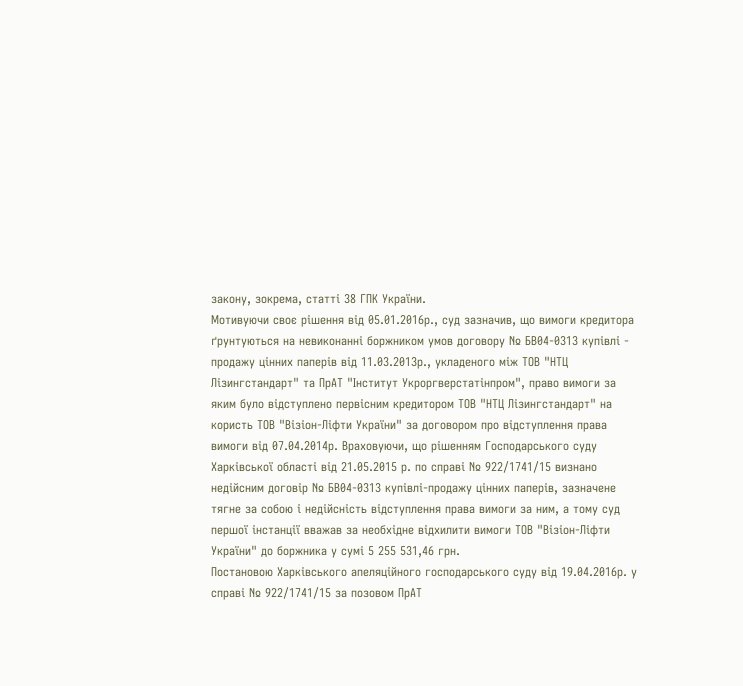закону, зокрема, статті 38 ГПК України.
Мотивуючи своє рішення від 05.01.2016р., суд зазначив, що вимоги кредитора ґрунтуються на невиконанні боржником умов договору № БВ04-0313 купівлі - продажу цінних паперів від 11.03.2013р., укладеного між ТОВ "НТЦ Лізингстандарт" та ПрАТ "Інститут Укроргверстатінпром", право вимоги за яким було відступлено первісним кредитором ТОВ "НТЦ Лізингстандарт" на користь ТОВ "Візіон-Ліфти України" за договором про відступлення права вимоги від 07.04.2014р. Враховуючи, що рішенням Господарського суду Харківської області від 21.05.2015 р. по справі № 922/1741/15 визнано недійсним договір № БВ04-0313 купівлі-продажу цінних паперів, зазначене тягне за собою і недійсність відступлення права вимоги за ним, а тому суд першої інстанції вважав за необхідне відхилити вимоги ТОВ "Візіон-Ліфти України" до боржника у сумі 5 255 531,46 грн.
Постановою Харківського апеляційного господарського суду від 19.04.2016р. у справі № 922/1741/15 за позовом ПрАТ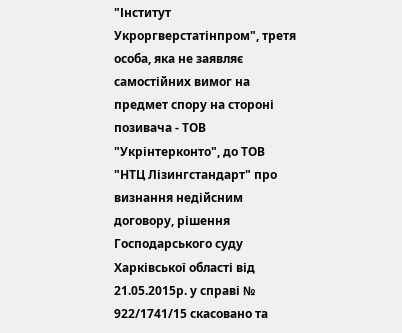"Інститут Укроргверстатінпром", третя особа, яка не заявляє самостійних вимог на предмет спору на стороні позивача - ТОВ "Укрінтерконто", до ТОВ "НТЦ Лізингстандарт" про визнання недійсним договору, рішення Господарського суду Харківської області від 21.05.2015р. у справі № 922/1741/15 скасовано та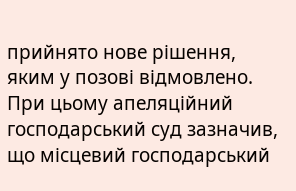прийнято нове рішення, яким у позові відмовлено. При цьому апеляційний господарський суд зазначив, що місцевий господарський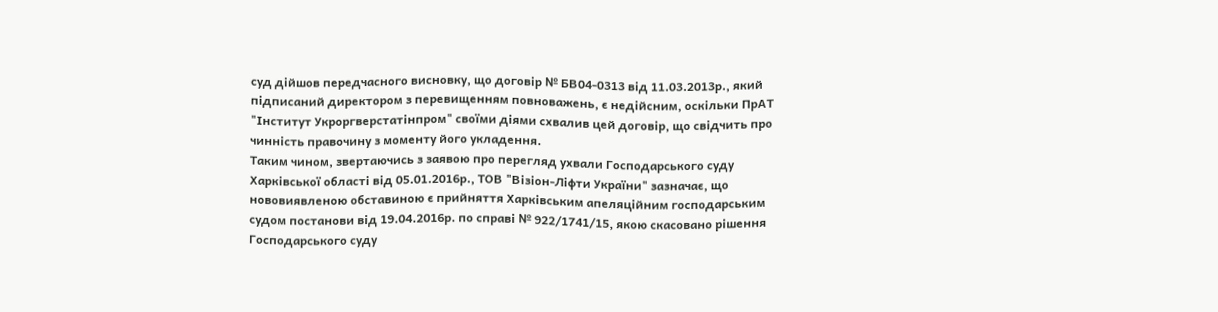суд дійшов передчасного висновку, що договір № БВ04-0313 від 11.03.2013р., який підписаний директором з перевищенням повноважень, є недійсним, оскільки ПрАТ "Інститут Укроргверстатінпром" своїми діями схвалив цей договір, що свідчить про чинність правочину з моменту його укладення.
Таким чином, звертаючись з заявою про перегляд ухвали Господарського суду Харківської області від 05.01.2016р., ТОВ "Візіон-Ліфти України" зазначає, що нововиявленою обставиною є прийняття Харківським апеляційним господарським судом постанови від 19.04.2016р. по справі № 922/1741/15, якою скасовано рішення Господарського суду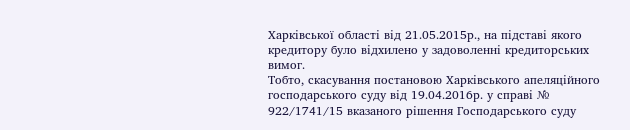Харківської області від 21.05.2015р., на підставі якого кредитору було відхилено у задоволенні кредиторських вимог.
Тобто, скасування постановою Харківського апеляційного господарського суду від 19.04.2016р. у справі № 922/1741/15 вказаного рішення Господарського суду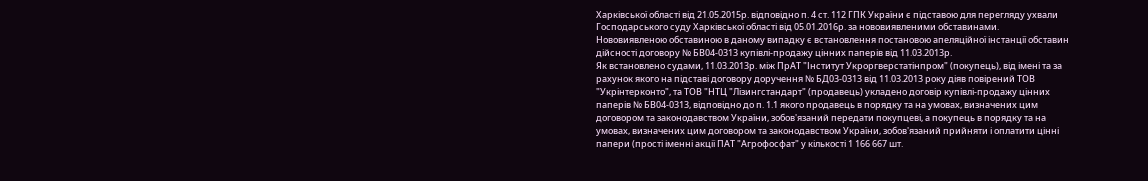Харківської області від 21.05.2015р. відповідно п. 4 ст. 112 ГПК України є підставою для перегляду ухвали Господарського суду Харківської області від 05.01.2016р. за нововиявленими обставинами.
Нововиявленою обставиною в даному випадку є встановлення постановою апеляційної інстанції обставин дійсності договору № БВ04-0313 купівлі-продажу цінних паперів від 11.03.2013р.
Як встановлено судами, 11.03.2013р. між ПрАТ "Інститут Укроргверстатінпром" (покупець), від імені та за рахунок якого на підставі договору доручення № БД03-0313 від 11.03.2013 року діяв повірений ТОВ "Укрінтерконто", та ТОВ "НТЦ "Лізингстандарт" (продавець) укладено договір купівлі-продажу цінних паперів № БВ04-0313, відповідно до п. 1.1 якого продавець в порядку та на умовах, визначених цим договором та законодавством України, зобов'язаний передати покупцеві, а покупець в порядку та на умовах, визначених цим договором та законодавством України, зобов'язаний прийняти і оплатити цінні папери (прості іменні акції ПАТ "Агрофосфат" у кількості 1 166 667 шт.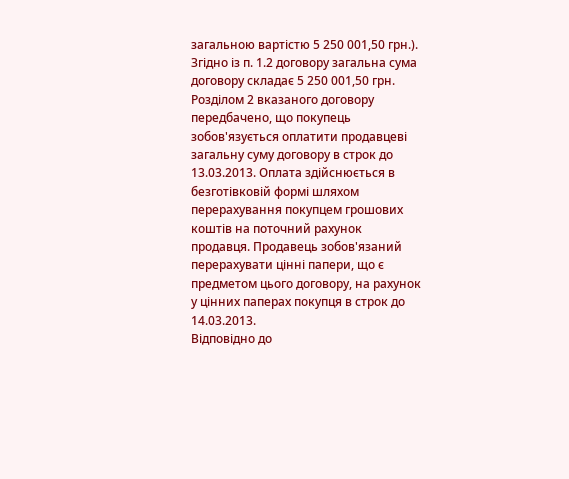загальною вартістю 5 250 001,50 грн.).
Згідно із п. 1.2 договору загальна сума договору складає 5 250 001,50 грн.
Розділом 2 вказаного договору передбачено, що покупець зобов'язується оплатити продавцеві загальну суму договору в строк до 13.03.2013. Оплата здійснюється в безготівковій формі шляхом перерахування покупцем грошових коштів на поточний рахунок продавця. Продавець зобов'язаний перерахувати цінні папери, що є предметом цього договору, на рахунок у цінних паперах покупця в строк до 14.03.2013.
Відповідно до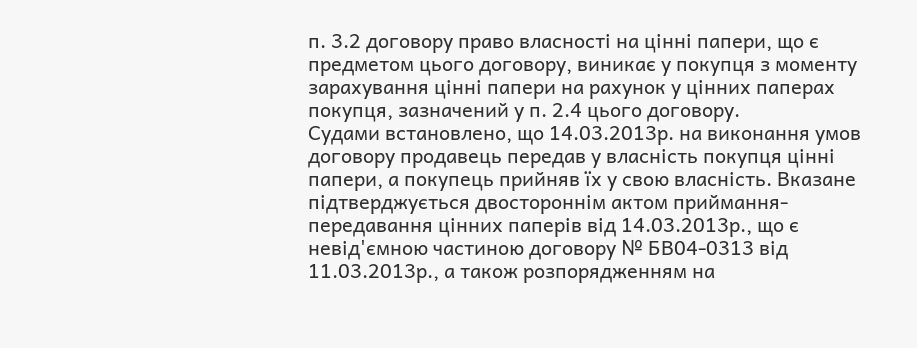п. 3.2 договору право власності на цінні папери, що є предметом цього договору, виникає у покупця з моменту зарахування цінні папери на рахунок у цінних паперах покупця, зазначений у п. 2.4 цього договору.
Судами встановлено, що 14.03.2013р. на виконання умов договору продавець передав у власність покупця цінні папери, а покупець прийняв їх у свою власність. Вказане підтверджується двостороннім актом приймання-передавання цінних паперів від 14.03.2013р., що є невід'ємною частиною договору № БВ04-0313 від 11.03.2013р., а також розпорядженням на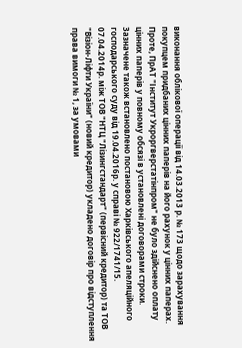виконання облікової операції від 14.03.2013 р. № 173 щодо зарахування покупцем придбаних цінних паперів на його рахунок у цінних паперах.
Проте, ПрАТ "Інститут Укроргверстатінпром" не було здійснено оплату цінних паперів у повному обсязі в установлені договорами строки.
Зазначене також встановлено постановою Харківського апеляційного господарського суду від 19.04.2016р. у справі № 922/1741/15.
07.04.2014р. між ТОВ "НТЦ "Лізингстандарт" (первісний кредитор) та ТОВ "Візіон-Ліфти України" (новий кредитор) укладено договір про відступлення права вимоги № 1, за умовами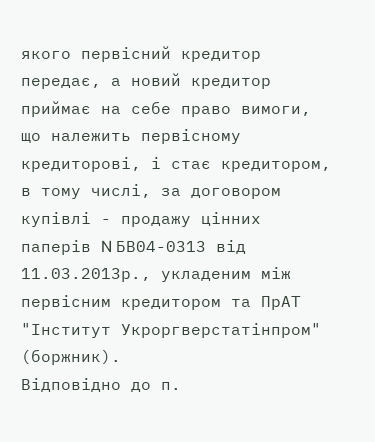якого первісний кредитор передає, а новий кредитор приймає на себе право вимоги, що належить первісному кредиторові, і стає кредитором, в тому числі, за договором купівлі - продажу цінних паперів N БВ04-0313 від 11.03.2013р., укладеним між первісним кредитором та ПрАТ "Інститут Укроргверстатінпром" (боржник).
Відповідно до п.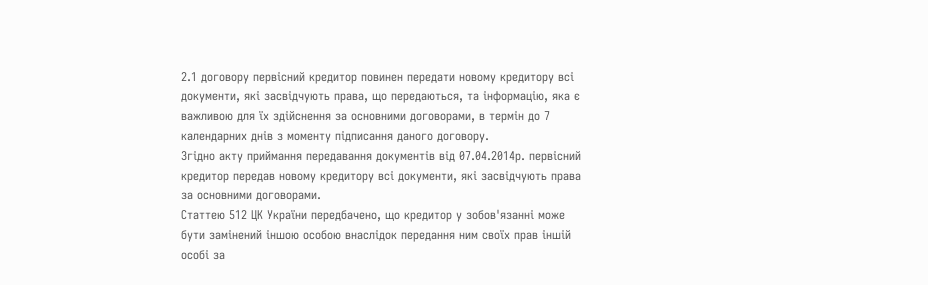2.1 договору первісний кредитор повинен передати новому кредитору всі документи, які засвідчують права, що передаються, та інформацію, яка є важливою для їх здійснення за основними договорами, в термін до 7 календарних днів з моменту підписання даного договору.
Згідно акту приймання передавання документів від 07.04.2014р. первісний кредитор передав новому кредитору всі документи, які засвідчують права за основними договорами.
Статтею 512 ЦК України передбачено, що кредитор у зобов'язанні може бути замінений іншою особою внаслідок передання ним своїх прав іншій особі за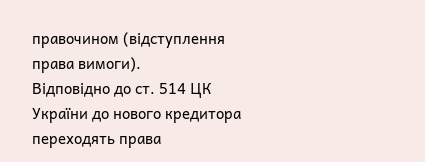правочином (відступлення права вимоги).
Відповідно до ст. 514 ЦК України до нового кредитора переходять права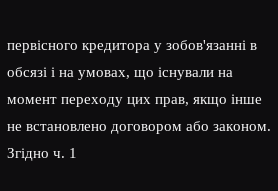первісного кредитора у зобов'язанні в обсязі і на умовах, що існували на момент переходу цих прав, якщо інше не встановлено договором або законом.
Згідно ч. 1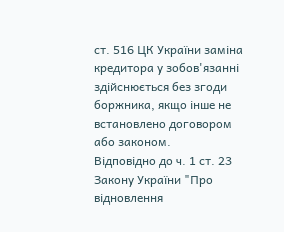ст. 516 ЦК України заміна кредитора у зобов'язанні здійснюється без згоди боржника, якщо інше не встановлено договором або законом.
Відповідно до ч. 1 ст. 23 Закону України "Про відновлення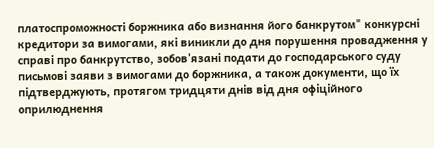платоспроможності боржника або визнання його банкрутом" конкурсні кредитори за вимогами, які виникли до дня порушення провадження у справі про банкрутство, зобов'язані подати до господарського суду письмові заяви з вимогами до боржника, а також документи, що їх підтверджують, протягом тридцяти днів від дня офіційного оприлюднення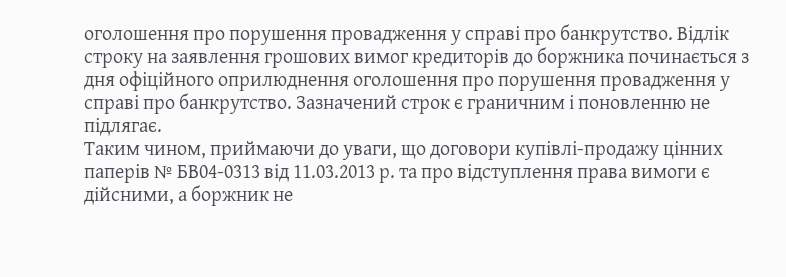оголошення про порушення провадження у справі про банкрутство. Відлік строку на заявлення грошових вимог кредиторів до боржника починається з дня офіційного оприлюднення оголошення про порушення провадження у справі про банкрутство. Зазначений строк є граничним і поновленню не підлягає.
Таким чином, приймаючи до уваги, що договори купівлі-продажу цінних паперів № БВ04-0313 від 11.03.2013 р. та про відступлення права вимоги є дійсними, а боржник не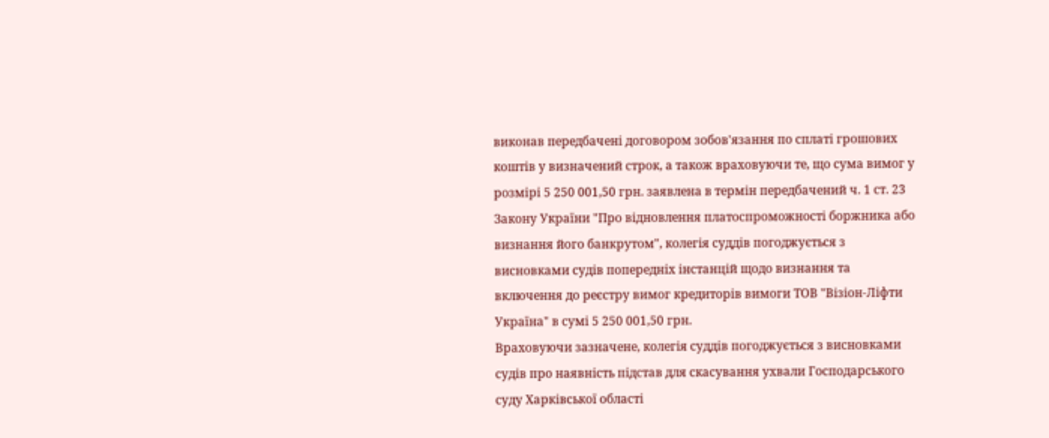виконав передбачені договором зобов'язання по сплаті грошових коштів у визначений строк, а також враховуючи те, що сума вимог у розмірі 5 250 001,50 грн. заявлена в термін передбачений ч. 1 ст. 23 Закону України "Про відновлення платоспроможності боржника або визнання його банкрутом", колегія суддів погоджується з висновками судів попередніх інстанцій щодо визнання та включення до реєстру вимог кредиторів вимоги ТОВ "Візіон-Ліфти Україна" в сумі 5 250 001,50 грн.
Враховуючи зазначене, колегія суддів погоджується з висновками судів про наявність підстав для скасування ухвали Господарського суду Харківської області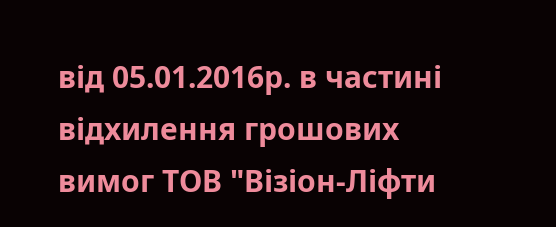від 05.01.2016р. в частині відхилення грошових вимог ТОВ "Візіон-Ліфти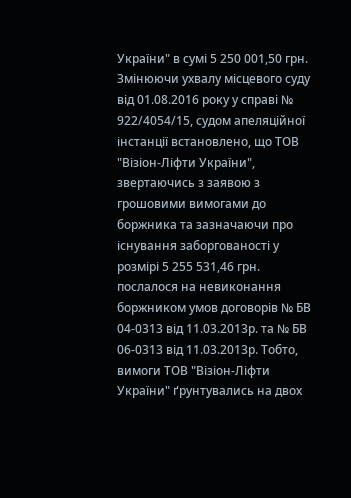України" в сумі 5 250 001,50 грн.
Змінюючи ухвалу місцевого суду від 01.08.2016 року у справі № 922/4054/15, судом апеляційної інстанції встановлено, що ТОВ "Візіон-Ліфти України", звертаючись з заявою з грошовими вимогами до боржника та зазначаючи про існування заборгованості у розмірі 5 255 531,46 грн. послалося на невиконання боржником умов договорів № БВ 04-0313 від 11.03.2013р. та № БВ 06-0313 від 11.03.2013р. Тобто, вимоги ТОВ "Візіон-Ліфти України" ґрунтувались на двох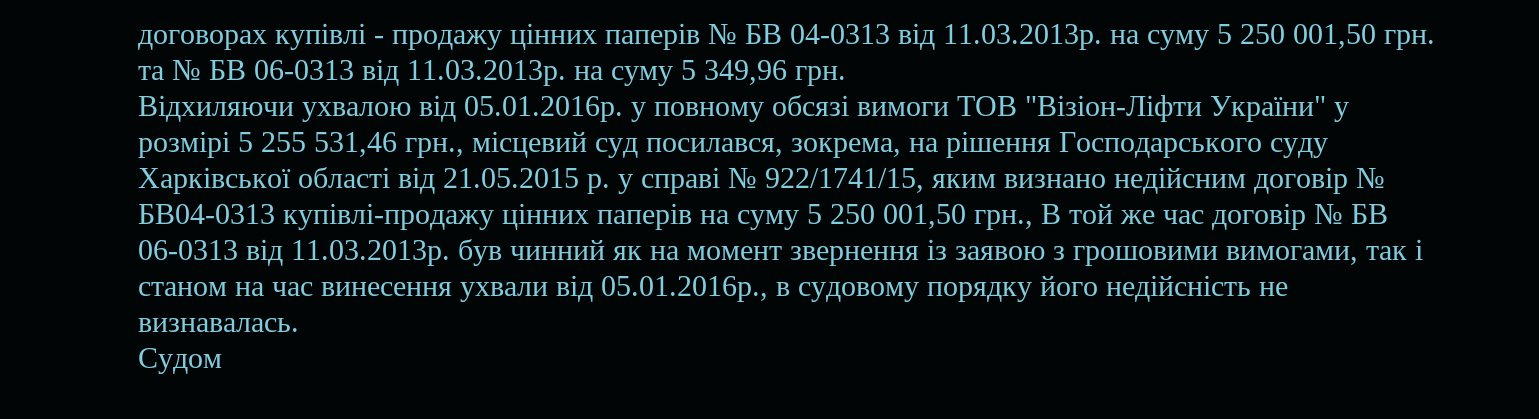договорах купівлі - продажу цінних паперів № БВ 04-0313 від 11.03.2013р. на суму 5 250 001,50 грн. та № БВ 06-0313 від 11.03.2013р. на суму 5 349,96 грн.
Відхиляючи ухвалою від 05.01.2016р. у повному обсязі вимоги ТОВ "Візіон-Ліфти України" у розмірі 5 255 531,46 грн., місцевий суд посилався, зокрема, на рішення Господарського суду Харківської області від 21.05.2015 р. у справі № 922/1741/15, яким визнано недійсним договір № БВ04-0313 купівлі-продажу цінних паперів на суму 5 250 001,50 грн., В той же час договір № БВ 06-0313 від 11.03.2013р. був чинний як на момент звернення із заявою з грошовими вимогами, так і станом на час винесення ухвали від 05.01.2016р., в судовому порядку його недійсність не визнавалась.
Судом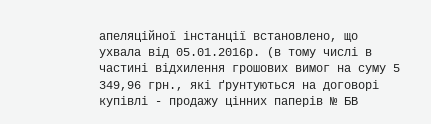апеляційної інстанції встановлено, що ухвала від 05.01.2016р. (в тому числі в частині відхилення грошових вимог на суму 5 349,96 грн., які ґрунтуються на договорі купівлі - продажу цінних паперів № БВ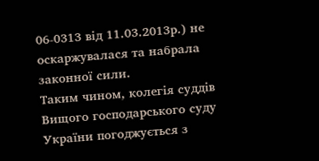06-0313 від 11.03.2013р.) не оскаржувалася та набрала законної сили.
Таким чином, колегія суддів Вищого господарського суду України погоджується з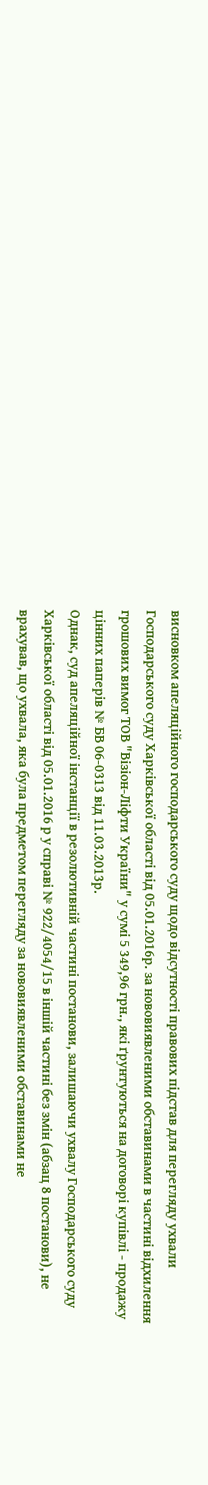висновком апеляційного господарського суду щодо відсутності правових підстав для перегляду ухвали Господарського суду Харківської області від 05.01.2016р. за нововиявленими обставинами в частині відхилення грошових вимог ТОВ "Візіон-Ліфти України" у сумі 5 349,96 грн., які ґрунтуються на договорі купівлі - продажу цінних паперів № БВ 06-0313 від 11.03.2013р.
Однак, суд апеляційної інстанції в резолютивній частині постанови, залишаючи ухвалу Господарського суду Харківської області від 05.01.2016 р у справі № 922/4054/15 в іншій частині без змін (абзац 8 постанови), не врахував, що ухвала, яка була предметом перегляду за нововиявленими обставинами не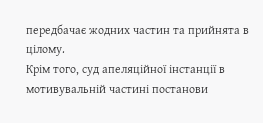передбачає жодних частин та прийнята в цілому.
Крім того, суд апеляційної інстанції в мотивувальній частині постанови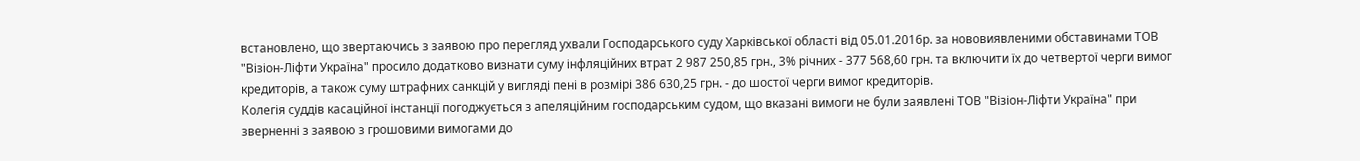встановлено, що звертаючись з заявою про перегляд ухвали Господарського суду Харківської області від 05.01.2016р. за нововиявленими обставинами ТОВ "Візіон-Ліфти Україна" просило додатково визнати суму інфляційних втрат 2 987 250,85 грн., 3% річних - 377 568,60 грн. та включити їх до четвертої черги вимог кредиторів, а також суму штрафних санкцій у вигляді пені в розмірі 386 630,25 грн. - до шостої черги вимог кредиторів.
Колегія суддів касаційної інстанції погоджується з апеляційним господарським судом, що вказані вимоги не були заявлені ТОВ "Візіон-Ліфти Україна" при зверненні з заявою з грошовими вимогами до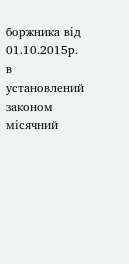боржника від 01.10.2015р. в установлений законом місячний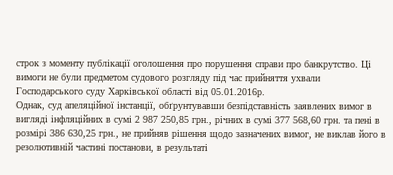строк з моменту публікації оголошення про порушення справи про банкрутство. Ці вимоги не були предметом судового розгляду під час прийняття ухвали Господарського суду Харківської області від 05.01.2016р.
Однак, суд апеляційної інстанції, обґрунтувавши безпідставність заявлених вимог в вигляді інфляційних в сумі 2 987 250,85 грн., річних в сумі 377 568,60 грн. та пені в розмірі 386 630,25 грн., не прийняв рішення щодо зазначених вимог, не виклав його в резолютивній частині постанови, в результаті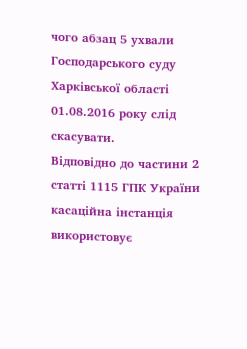чого абзац 5 ухвали Господарського суду Харківської області 01.08.2016 року слід скасувати.
Відповідно до частини 2 статті 1115 ГПК України касаційна інстанція використовує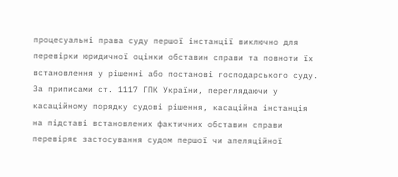процесуальні права суду першої інстанції виключно для перевірки юридичної оцінки обставин справи та повноти їх встановлення у рішенні або постанові господарського суду.
За приписами ст. 1117 ГПК України, переглядаючи у касаційному порядку судові рішення, касаційна інстанція на підставі встановлених фактичних обставин справи перевіряє застосування судом першої чи апеляційної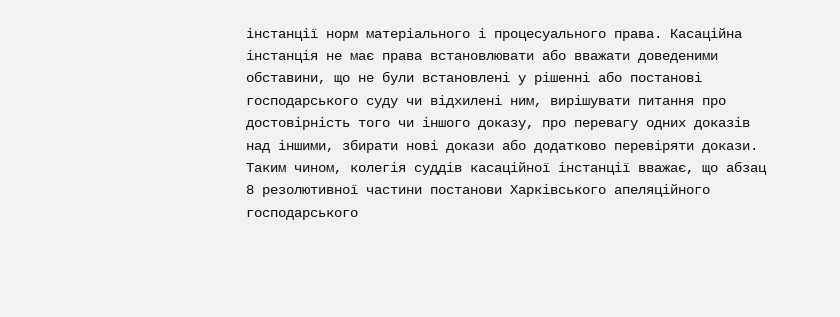інстанції норм матеріального і процесуального права. Касаційна інстанція не має права встановлювати або вважати доведеними обставини, що не були встановлені у рішенні або постанові господарського суду чи відхилені ним, вирішувати питання про достовірність того чи іншого доказу, про перевагу одних доказів над іншими, збирати нові докази або додатково перевіряти докази.
Таким чином, колегія суддів касаційної інстанції вважає, що абзац 8 резолютивної частини постанови Харківського апеляційного господарського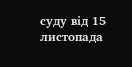суду від 15 листопада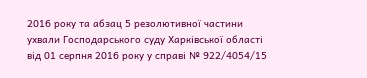2016 року та абзац 5 резолютивної частини ухвали Господарського суду Харківської області від 01 серпня 2016 року у справі № 922/4054/15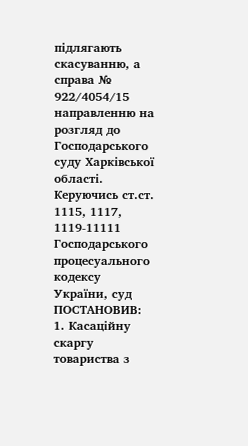підлягають скасуванню, а справа № 922/4054/15 направленню на розгляд до Господарського суду Харківської області.
Керуючись ст.ст. 1115, 1117, 1119-11111 Господарського процесуального кодексу України, суд
ПОСТАНОВИВ:
1. Касаційну скаргу товариства з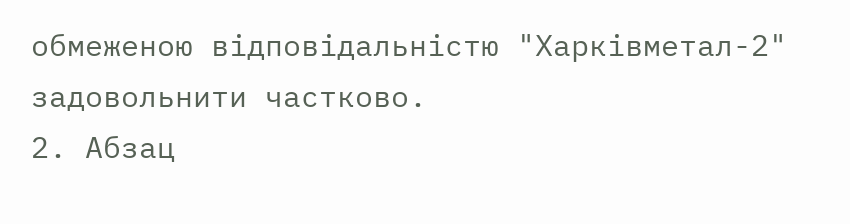обмеженою відповідальністю "Харківметал-2" задовольнити частково.
2. Абзац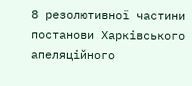8 резолютивної частини постанови Харківського апеляційного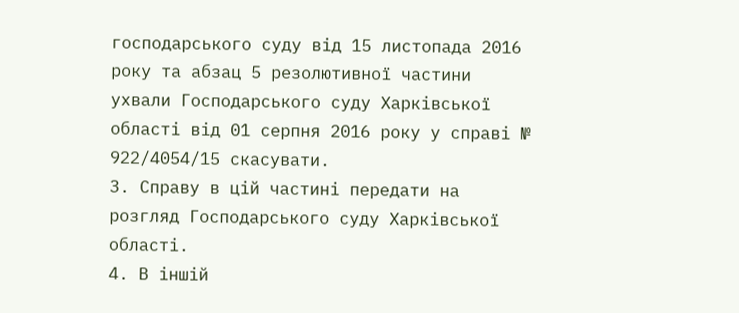господарського суду від 15 листопада 2016 року та абзац 5 резолютивної частини ухвали Господарського суду Харківської області від 01 серпня 2016 року у справі № 922/4054/15 скасувати.
3. Справу в цій частині передати на розгляд Господарського суду Харківської області.
4. В іншій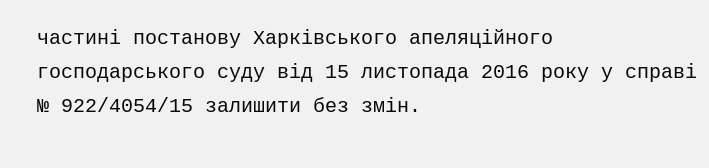частині постанову Харківського апеляційного господарського суду від 15 листопада 2016 року у справі № 922/4054/15 залишити без змін.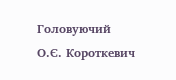Головуючий О.Є. Короткевич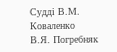Судді В.М. Коваленко
В.Я. Погребняк